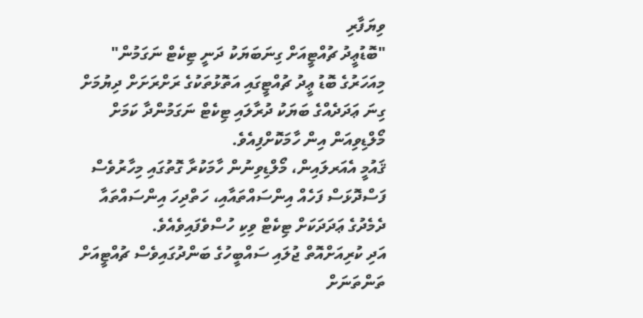ވިޔަފާރި
"ބޮޑުޢީދު ޗުއްޓީއަށް ގިނަބަޔަކު ދަނީ ޓިކެޓް ނަގަމުން"
މިއަހަރުގެ ބޮޑު ޢީދު ޗުއްޓީގައި އަތޮޅުތަކުގެ ރަށްރަށަށް ދިޔުމަށް ގިނަ ޢަދަދެއްގެ ބަޔަކު ދުރާލައި ޓިކެޓް ނަގަމުންދާ ކަމަށް މޯލްޑިވިއަން އިން ހާމަކޮށްފިއެވެ.
ޤައުމީ އެއަރލައިން، މޯލްޑިވިނުން ހާމަކުރާ ގޮތުގައި މިހާރުވެސް ފަސްދޮޅަސް ފަހެއް އިންސައްތައާއި، ހަތްދިހަ އިންސައްތައާ ދެމެދުގެ ޢަދަދަކަށް ޓިކެޓް ވިކި ހުސްވެފައިވެއެވެ.
އަދި ކުރިއަށްއޮތް ޖުލައި ސައްބީހުގެ ބަންދުގައިވެސް ޗުއްޓީއަށް ތަންތަނަށް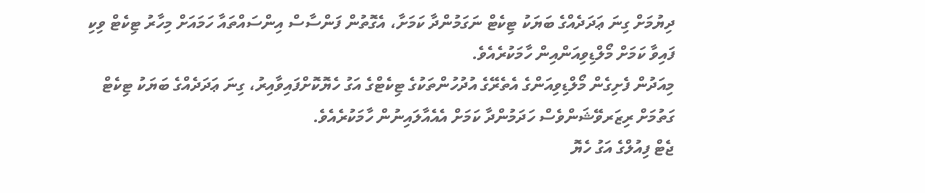ދިޔުމަށް ގިނަ ޢަދަދެއްގެ ބަޔަކު ޓިކެޓް ނަގަމުންދާ ކަމަށާ، އެގޮތުން ފަންސާސް އިންސައްތައާ ހަމައަށް މިހާރު ޓިކެޓް ވިކި ފައިވާ ކަމަށް މޯލްޑިވިއަންއިން ހާމަކުރެއެވެ.
މިއަދުން ފެށިގެން މޯލްޑިވިއަންގެ އެތެރޭގެ އުދުހުންތަކުގެ ޓިކެޓްގެ އަގު ހެޔޮކޮށްފައިވާއިރު، ގިނަ ޢަދަދެއްގެ ބަޔަކު ޓިކެޓް ގަތުމަށް ރިޒަރވޭޝަންވެސް ހަދަމުންދާ ކަމަށް އެއެއާލައިނުން ހާމަކުރެއެވެ.
ޖެޓް ފިއުލްގެ އަގު ހެޔޮ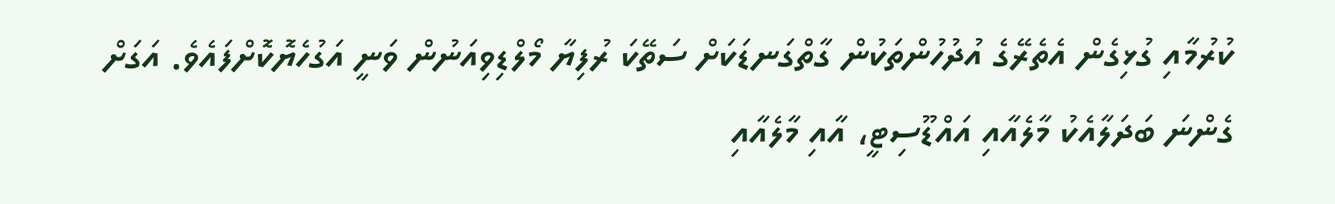ކުރުމާއި ގުޅިގެން އެތެރޭގެ އުދުހުންތަކުން ގާތްގަނޑަކަށް ސަތޭކަ ރުފިޔާ މޯލްޑިވިއަނުން ވަނީ އަގުހެޔޮކޮށްފައެވެ. އަގަށް ގެންނަ ބަދަލާއެކު މާލެއާއި އައްޑޫސިޓީ، އާއި މާލެއާއި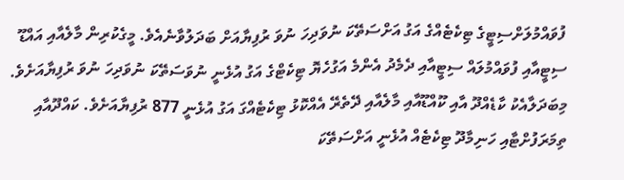ފުވައްމުލަށްސިޓީގެ ޓިކެޓެއްގެ އަގު އަށްސަތޭކަ ނުވަދިހަ ނުވަ ރުފިޔާއަށް ބަދަލުވާނެއެވެ. މީގެކުރިން މާލެއާއި އައްޑޫ ސިޓީއާއި ފުވައްމުލައް ސިޓީއާއި ދެމެދު އެންމެ އަގުހެޔޮ ޓިކެޓްގެ އަގު އުޅެނީ ނުވަސަތޭކަ ނުވަދިހަ ނުވަ ރުފިޔާއަށެވެ.
މިބަދަލާއެކު ކާޑެއްދޫ އާއި ކޫއްޑޫއާއި މާލެއާއި ދޭތެރޭ އެއްކޮޅު ޓިކެޓެއްގަ އަގު އުޅެނީ 877 ރުފިޔާއަށެވެ. ކައްދޫއާއި ތިމަރަފުށްޓާއި ހަނިމާދޫ ޓިކެޓެއް އުޅެނީ އަށްސަތޭކަ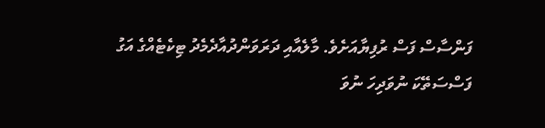ފަންސާސް ފަސް ރުފިޔާއަށެވެ. މާލެއާއި ދަރަވަންދުއާދެމެދު ޓިކެޓެއްގެ އަގު ފަސްސަތޭކަ ނުވަދިހަ ނުވަ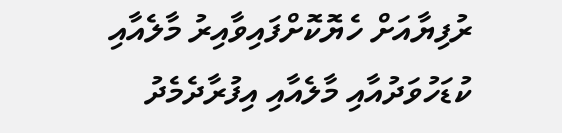ރުފިޔާއަށް ހެޔޮކޮށްފައިވާއިރު މާލެއާއި ކުޑަހުވަދުއާއި މާލެއާއި އިފުރާދެމެދު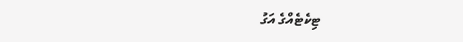ޓިކެޓެއްގެ އަގު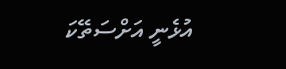އުޅެނީ އަށްސަތޭކަ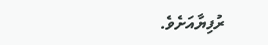ރުފިޔާއަށެވެ.